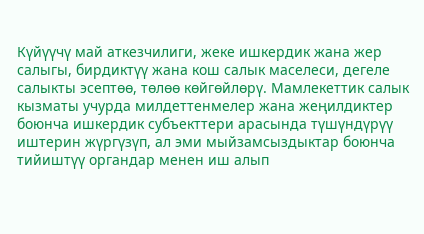Күйүүчү май аткезчилиги, жеке ишкердик жана жер салыгы, бирдиктүү жана кош салык маселеси, дегеле салыкты эсептөө, төлөө көйгөйлөрү. Мамлекеттик салык кызматы учурда милдеттенмелер жана жеңилдиктер боюнча ишкердик субъекттери арасында түшүндүрүү иштерин жүргүзүп, ал эми мыйзамсыздыктар боюнча тийиштүү органдар менен иш алып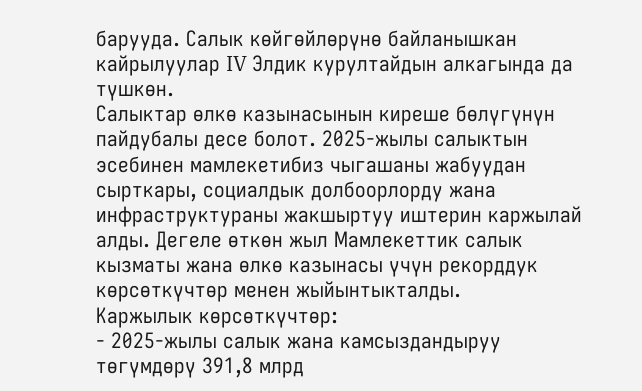барууда. Салык көйгөйлөрүнө байланышкан кайрылуулар IV Элдик курултайдын алкагында да түшкөн.
Салыктар өлкө казынасынын киреше бөлүгүнүн пайдубалы десе болот. 2025-жылы салыктын эсебинен мамлекетибиз чыгашаны жабуудан сырткары, социалдык долбоорлорду жана инфраструктураны жакшыртуу иштерин каржылай алды. Дегеле өткөн жыл Мамлекеттик салык кызматы жана өлкө казынасы үчүн рекорддук көрсөткүчтөр менен жыйынтыкталды.
Каржылык көрсөткүчтөр:
- 2025-жылы салык жана камсыздандыруу төгүмдөрү 391,8 млрд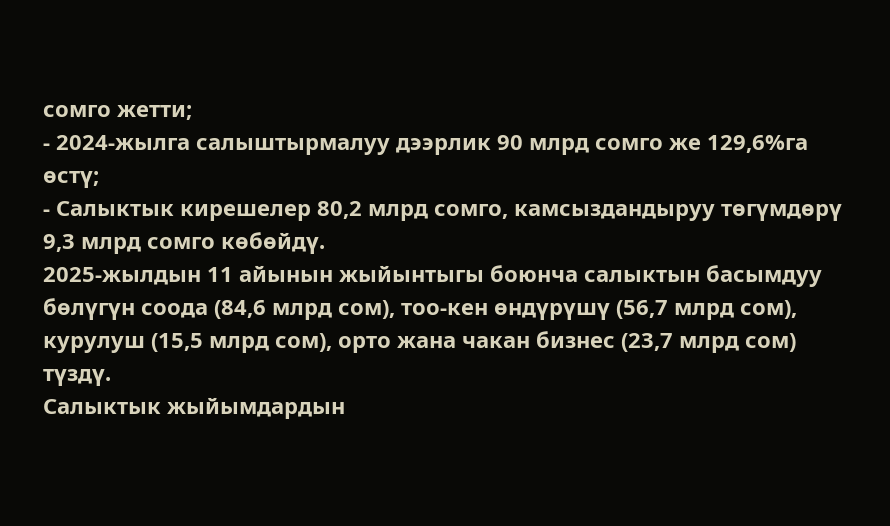сомго жетти;
- 2024-жылга салыштырмалуу дээрлик 90 млрд сомго же 129,6%га өстү;
- Салыктык кирешелер 80,2 млрд сомго, камсыздандыруу төгүмдөрү 9,3 млрд сомго көбөйдү.
2025-жылдын 11 айынын жыйынтыгы боюнча салыктын басымдуу бөлүгүн соода (84,6 млрд сом), тоо-кен өндүрүшү (56,7 млрд сом), курулуш (15,5 млрд сом), орто жана чакан бизнес (23,7 млрд сом) түздү.
Салыктык жыйымдардын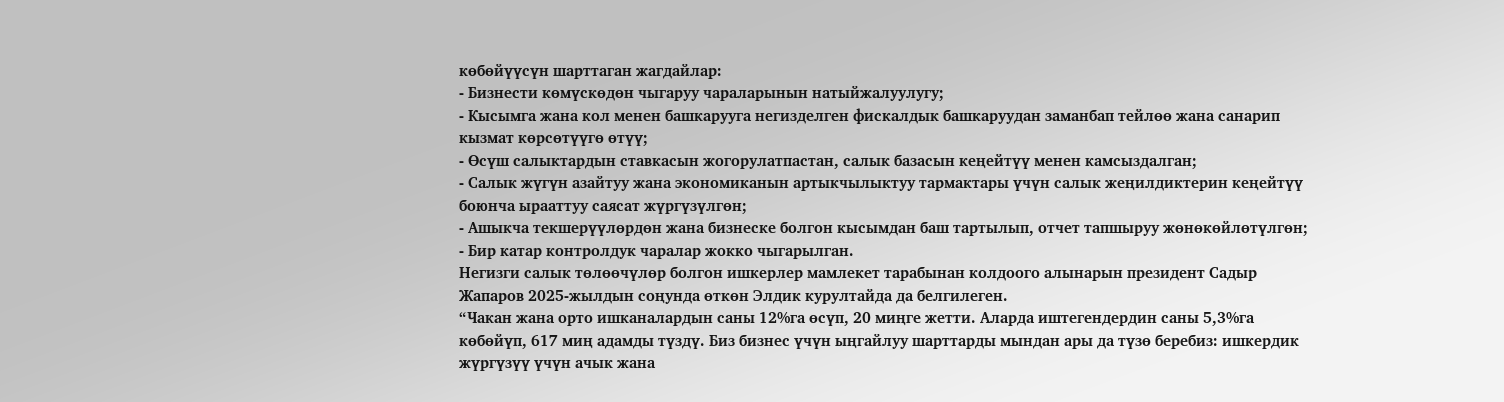көбөйүүсүн шарттаган жагдайлар:
- Бизнести көмүскөдөн чыгаруу чараларынын натыйжалуулугу;
- Кысымга жана кол менен башкарууга негизделген фискалдык башкаруудан заманбап тейлөө жана санарип кызмат көрсөтүүгө өтүү;
- Өсүш салыктардын ставкасын жогорулатпастан, салык базасын кеңейтүү менен камсыздалган;
- Салык жүгүн азайтуу жана экономиканын артыкчылыктуу тармактары үчүн салык жеңилдиктерин кеңейтүү боюнча ырааттуу саясат жүргүзүлгөн;
- Ашыкча текшерүүлөрдөн жана бизнеске болгон кысымдан баш тартылып, отчет тапшыруу жөнөкөйлөтүлгөн;
- Бир катар контролдук чаралар жокко чыгарылган.
Негизги салык төлөөчүлөр болгон ишкерлер мамлекет тарабынан колдоого алынарын президент Садыр Жапаров 2025-жылдын соңунда өткөн Элдик курултайда да белгилеген.
“Чакан жана орто ишканалардын саны 12%га өсүп, 20 миңге жетти. Аларда иштегендердин саны 5,3%га көбөйүп, 617 миң адамды түздү. Биз бизнес үчүн ыңгайлуу шарттарды мындан ары да түзө беребиз: ишкердик жүргүзүү үчүн ачык жана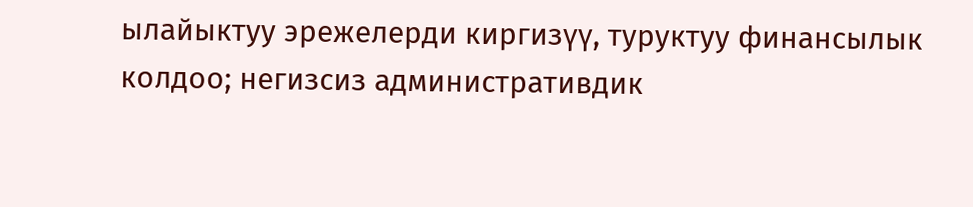ылайыктуу эрежелерди киргизүү, туруктуу финансылык колдоо; негизсиз административдик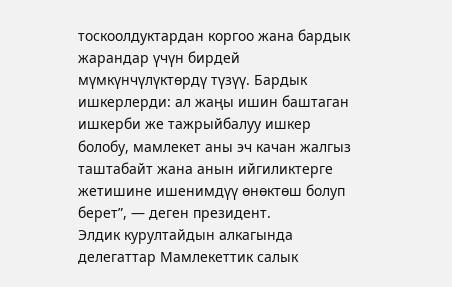тоскоолдуктардан коргоо жана бардык жарандар үчүн бирдей мүмкүнчүлүктөрдү түзүү. Бардык ишкерлерди: ал жаңы ишин баштаган ишкерби же тажрыйбалуу ишкер болобу, мамлекет аны эч качан жалгыз таштабайт жана анын ийгиликтерге жетишине ишенимдүү өнөктөш болуп берет”, — деген президент.
Элдик курултайдын алкагында делегаттар Мамлекеттик салык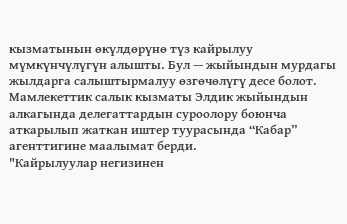кызматынын өкүлдөрүнө түз кайрылуу мүмкүнчүлүгүн алышты. Бул — жыйындын мурдагы жылдарга салыштырмалуу өзгөчөлүгү десе болот. Мамлекеттик салык кызматы Элдик жыйындын алкагында делегаттардын суроолору боюнча аткарылып жаткан иштер туурасында “Кабар” агенттигине маалымат берди.
"Кайрылуулар негизинен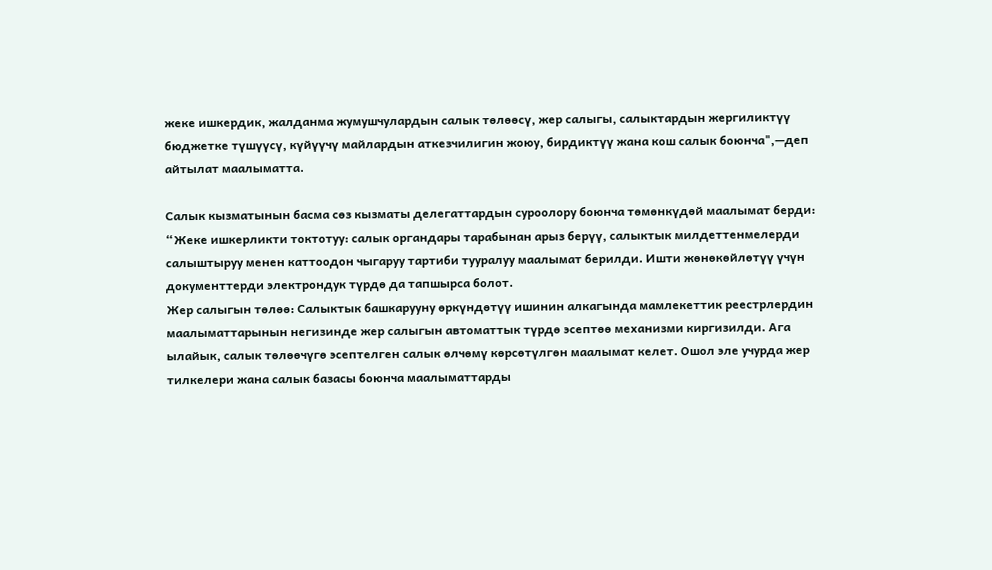жеке ишкердик, жалданма жумушчулардын салык төлөөсү, жер салыгы, салыктардын жергиликтүү бюджетке түшүүсү, күйүүчү майлардын аткезчилигин жоюу, бирдиктүү жана кош салык боюнча",—деп айтылат маалыматта.

Салык кызматынын басма сөз кызматы делегаттардын суроолору боюнча төмөнкүдөй маалымат берди:
“Жеке ишкерликти токтотуу: салык органдары тарабынан арыз берүү, салыктык милдеттенмелерди салыштыруу менен каттоодон чыгаруу тартиби тууралуу маалымат берилди. Ишти жөнөкөйлөтүү үчүн документтерди электрондук түрдө да тапшырса болот.
Жер салыгын төлөө: Салыктык башкарууну өркүндөтүү ишинин алкагында мамлекеттик реестрлердин маалыматтарынын негизинде жер салыгын автоматтык түрдө эсептөө механизми киргизилди. Ага ылайык, салык төлөөчүгө эсептелген салык өлчөмү көрсөтүлгөн маалымат келет. Ошол эле учурда жер тилкелери жана салык базасы боюнча маалыматтарды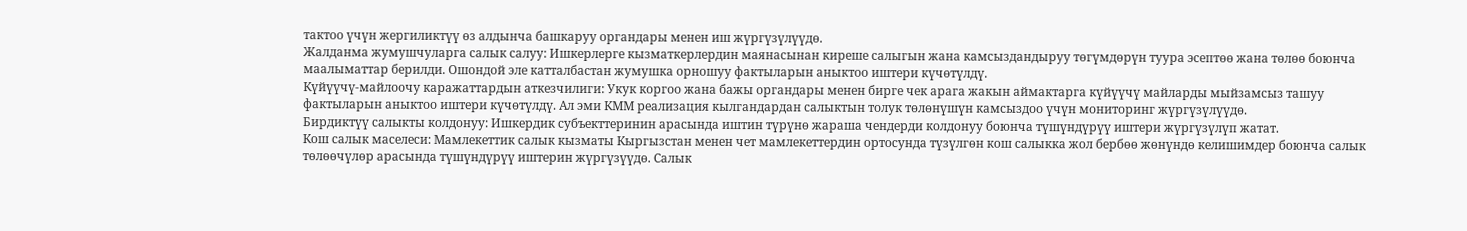тактоо үчүн жергиликтүү өз алдынча башкаруу органдары менен иш жүргүзүлүүдө.
Жалданма жумушчуларга салык салуу: Ишкерлерге кызматкерлердин маянасынан киреше салыгын жана камсыздандыруу төгүмдөрүн туура эсептөө жана төлөө боюнча маалыматтар берилди. Ошондой эле катталбастан жумушка орношуу фактыларын аныктоо иштери күчөтүлдү.
Күйүүчү-майлоочу каражаттардын аткезчилиги: Укук коргоо жана бажы органдары менен бирге чек арага жакын аймактарга күйүүчү майларды мыйзамсыз ташуу фактыларын аныктоо иштери күчөтүлдү. Ал эми КММ реализация кылгандардан салыктын толук төлөнүшүн камсыздоо үчүн мониторинг жүргүзүлүүдө.
Бирдиктүү салыкты колдонуу: Ишкердик субъекттеринин арасында иштин түрүнө жараша чендерди колдонуу боюнча түшүндүрүү иштери жүргүзүлүп жатат.
Кош салык маселеси: Мамлекеттик салык кызматы Кыргызстан менен чет мамлекеттердин ортосунда түзүлгөн кош салыкка жол бербөө жөнүндө келишимдер боюнча салык төлөөчүлөр арасында түшүндүрүү иштерин жүргүзүүдө. Салык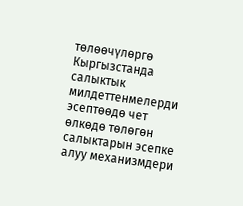төлөөчүлөргө Кыргызстанда салыктык милдеттенмелерди эсептөөдө чет өлкөдө төлөгөн салыктарын эсепке алуу механизмдери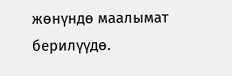жөнүндө маалымат берилүүдө.